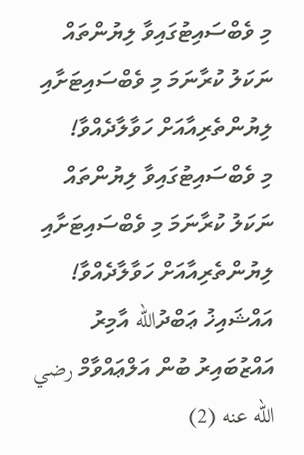މި ވެބްސައިޓުގައިވާ ލިޔުންތައް ނަކަލު ކުރާނަމަ މި ވެބްސައިޓަށާއި ލިޔުންތެރިއާއަށް ހަވާލާދެއްވާ!
މި ވެބްސައިޓުގައިވާ ލިޔުންތައް ނަކަލު ކުރާނަމަ މި ވެބްސައިޓަށާއި ލިޔުންތެރިއާއަށް ހަވާލާދެއްވާ!
އައްޝައިޚު ޢަބްދުالله އާމިރު
އައްޒުބައިރު ބުން އަލްޢައްވާމް رضي الله عنه (2)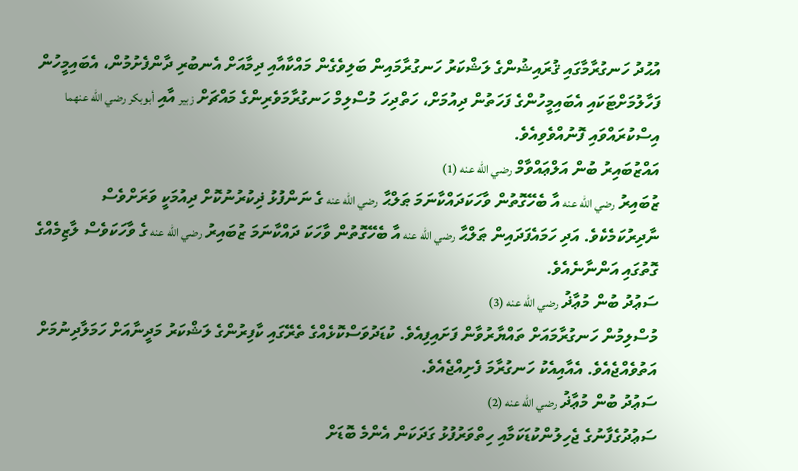އުޙުދު ހަނގުރާމާގައި ޤުރައިޝުންގެ ލަޝްކަރު ހަނގުރާމައިން ބަލިވެގެން މައްކާއާއި ދިމާއަށް އެނބުރި ދާންފެށުމުން، އެބައިމީހުން ފަހާލުމަށްޓަކައި އެބައިމީހުންގެ ފަހަތުން ދިއުމަށް، ހަތްދިހަ މުސްލިމް ހަނގުރާމަވެރިންގެ މައްޗަށް زبير އާއި أبوبكر رضي الله عنهما އިސްކުރައްވައި ފޮނުއްވެވިއެވެ.
އައްޒުބައިރު ބުން އަލްޢައްވާމް رضي الله عنه (1)
ޒުބައިރު رضي الله عنه އާ ބެހޭގޮތުން ވާހަކަދައްކާނަމަ ޠަލްޙާ رضي الله عنه ގެ ނަންފުޅު ޛިކުރުނުކޮށް ދިއުމަކީ ވަރަށްވެސް ނާދިރުކަމެކެވެ. އަދި ހަމައެފަދައިން ޠަލްޙާ رضي الله عنه އާ ބެހޭގޮތުން ވާހަކަ ދައްކާނަމަ ޒުބައިރު رضي الله عنه ގެ ވާހަކަވެސް ލާޒިމެއްގެ ގޮތުގައި އަންނާނެއެވެ.
ސަޢުދު ބުން މުޢާޛު رضي الله عنه (3)
މުސްލިމުން ހަނގުރާމައަށް ތައްޔާރުވާން ފަށައިފިއެވެ. ކުޑަދުވަސްކޮޅެއްގެ ތެރޭގައި ކާފިރުންގެ ލަޝްކަރު މަދީނާއަށް ހަމަލާދިނުމަށް އަތުވެއްޖެއެވެ. އެއާއިއެކު ހަނގުރާމަ ފެށިއްޖެއެވެ.
ސަޢުދު ބުން މުޢާޛު رضي الله عنه (2)
ސަޢުދުގެފާނުގެ ޖެހިލުންކުޑަކަމާއި ހިތްވަރުފުޅު ގަދަކަން އެންމެ ބޮޑަށް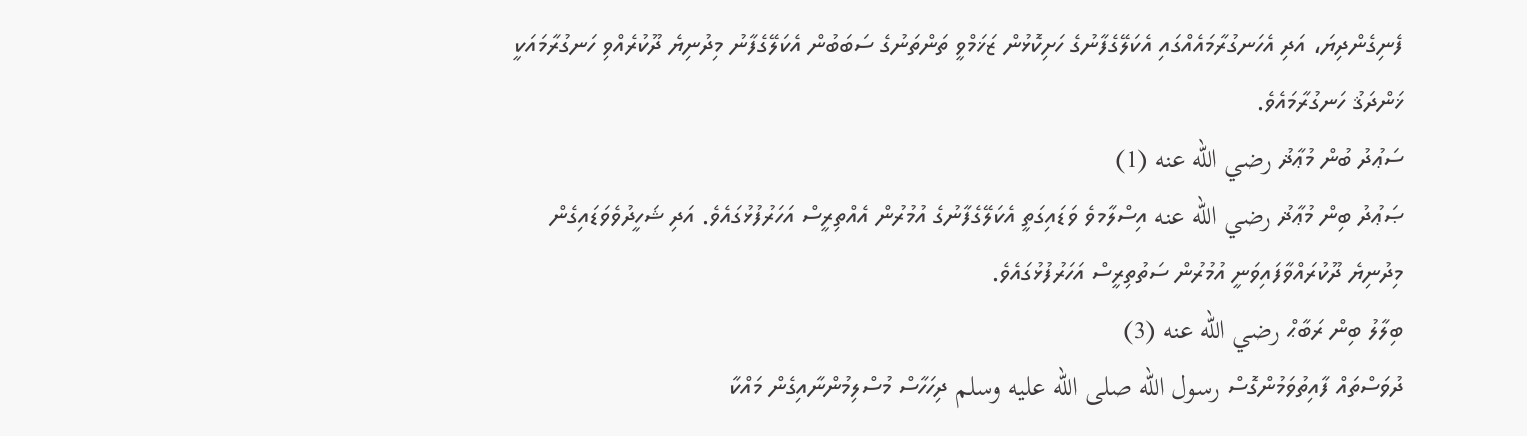ފެނިގެންދިޔަ، އަދި އެހަނގުރާމައެއްގައި އެކަލޭގެފާނުގެ ހަށިކޮޅުން ޒަޚަމްވީ ތަންތަނުގެ ސަބަބުން އެކަލޭގެފާނު މިދުނިޔެ ދޫކުރެއްވި ހަނގުރާމައަކީ ޚަންދަޤު ހަނގުރާމައެވެ.
ސަޢުދު ބުން މުޢާޛު رضي الله عنه (1)
ޞަޢުދު ބިން މުޢާޛު رضي الله عنه އިސްލާމވެ ވަޑައިގަތީ އެކަލޭގެފާނުގެ އުމުރުން އެއްތިރީސް އަހަރުފުޅުގައެވެ. އަދި ޝަހީދުވެވަޑައިގެން މިދުނިޔެ ދޫކުރައްވާފައިވަނީ އުމުރުން ސަތުތިރީސް އަހަރުފުޅުގައެވެ.
ބިލާލު ބިން ރަބާޙް رضي الله عنه (3)
ދުވަސްތައް ފާއިތުވަމުންގޮސް رسول الله صلى الله عليه وسلم ދިހަހާސް މުސްލިމުންނާއިގެން މައްކާ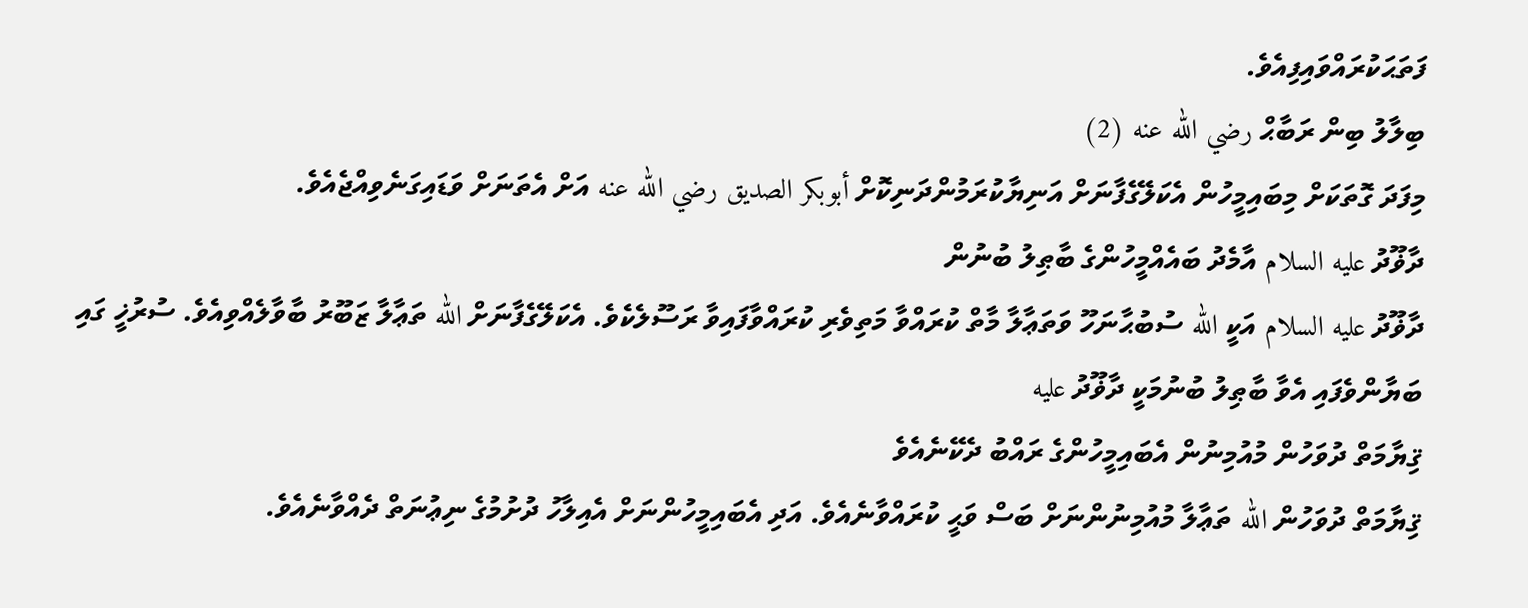ފަތަޙަކުރައްވައިފިއެވެ.
ބިލާލު ބިން ރަބާޙް رضي الله عنه (2)
މިފަދަ ގޮތަކަށް މިބައިމީހުން އެކަލޭގެފާނަށް އަނިޔާކުރަމުންދަނިކޮށް أبوبكر الصديق رضي الله عنه އަށް އެތަނަށް ވަޑައިގަނެވިއްޖެއެވެ.
ދާޥޫދު عليه السلام އާމެދު ބައެއްމީހުންގެ ބާޠިލު ބުނުން
ދާޥޫދު عليه السلام އަކީ الله ސުބުޙާނަހޫ ވަތަޢާލާ މާތް ކުރައްވާ މަތިވެރި ކުރައްވާފައިވާ ރަސޫލެކެވެ. އެކަލޭގެފާނަށް الله ތަޢާލާ ޒަބޫރު ބާވާލެއްވިއެވެ. ސުރުޚީ ގައި ބަޔާންވެފައި އެވާ ބާޠިލު ބުނުމަކީ ދާޥޫދު عليه
ޤިޔާމަތް ދުވަހުން މުއުމިނުން އެބައިމީހުންގެ ރައްބު ދެކޭނެއެވެ
ޤިޔާމަތް ދުވަހުން الله ތަޢާލާ މުއުމިނުންނަށް ބަސް ވަޙީ ކުރައްވާނެއެވެ. އަދި އެބައިމީހުންނަށް އެއިލާހު ދުށުމުގެ ނިޢުނަތް ދެއްވާނެއެވެ.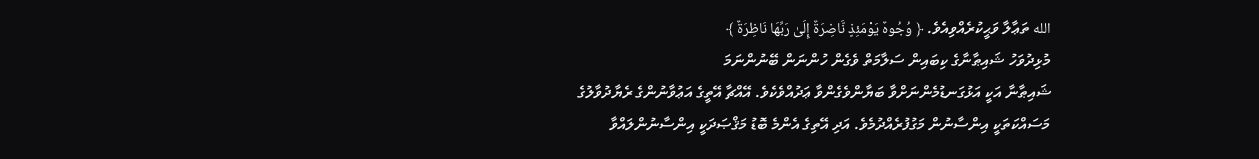الله ތަޢާލާ ވަޙީކުރެއްވިއެވެ. ﴿ وُجُوهٌ يَوْمَئِذٍ نَّاضِرَةٌ إِلَىٰ رَبِّهَا نَاظِرَةٌ ﴾
މުޅިދުވަހު ޝައިޠާނާގެ ކިބައިން ސަލާމަތް ވެގެން ހުންނަން ބޭނުންނަމަ
ޝައިޠާނާ އަކީ އަޅުގަނޑުމެންނަށްވާ ބަޔާންވެގެންވާ ޢަދުއްވެކެވެ. އޭއްޗާ އޭތީގެ އަޢުވާނުންގެ ރެޔާދުވާލުގެ މަސައްކަތަކީ އިންސާނުން މަގުފުރެއްދުމެވެ. އަދި އޭތިގެ އެންމެ ބޮޑު މަޤްޞަދަކީ އިންސާނުންލައްވާ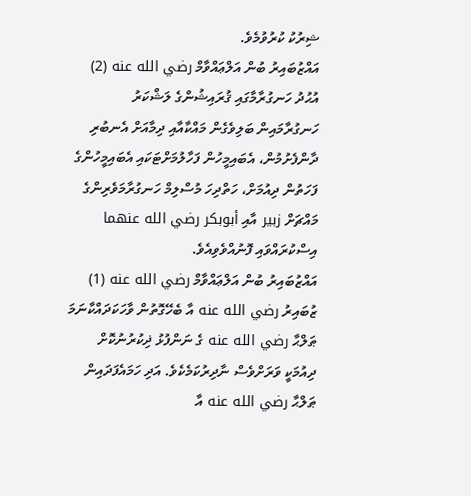ޝިރުކު ކުރުވުމެވެ.
އައްޒުބައިރު ބުން އަލްޢައްވާމް رضي الله عنه (2)
އުޙުދު ހަނގުރާމާގައި ޤުރައިޝުންގެ ލަޝްކަރު ހަނގުރާމައިން ބަލިވެގެން މައްކާއާއި ދިމާއަށް އެނބުރި ދާންފެށުމުން، އެބައިމީހުން ފަހާލުމަށްޓަކައި އެބައިމީހުންގެ ފަހަތުން ދިއުމަށް، ހަތްދިހަ މުސްލިމް ހަނގުރާމަވެރިންގެ މައްޗަށް زبير އާއި أبوبكر رضي الله عنهما އިސްކުރައްވައި ފޮނުއްވެވިއެވެ.
އައްޒުބައިރު ބުން އަލްޢައްވާމް رضي الله عنه (1)
ޒުބައިރު رضي الله عنه އާ ބެހޭގޮތުން ވާހަކަދައްކާނަމަ ޠަލްޙާ رضي الله عنه ގެ ނަންފުޅު ޛިކުރުނުކޮށް ދިއުމަކީ ވަރަށްވެސް ނާދިރުކަމެކެވެ. އަދި ހަމައެފަދައިން ޠަލްޙާ رضي الله عنه އާ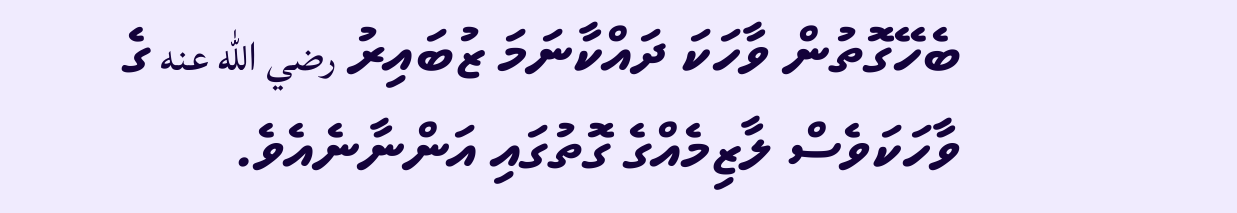ބެހޭގޮތުން ވާހަކަ ދައްކާނަމަ ޒުބައިރު رضي الله عنه ގެ ވާހަކަވެސް ލާޒިމެއްގެ ގޮތުގައި އަންނާނެއެވެ.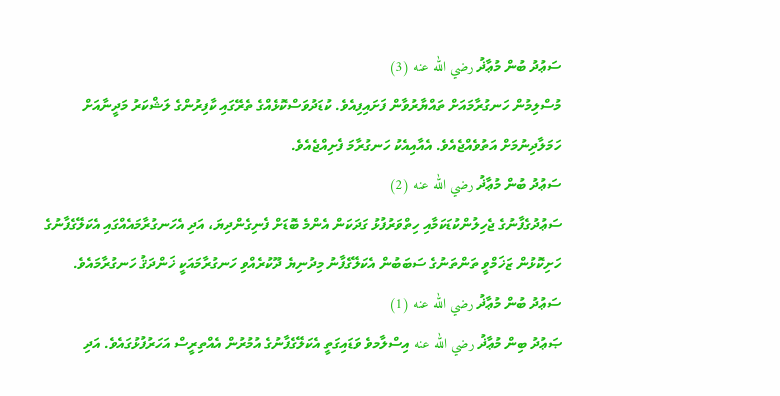ސަޢުދު ބުން މުޢާޛު رضي الله عنه (3)
މުސްލިމުން ހަނގުރާމައަށް ތައްޔާރުވާން ފަށައިފިއެވެ. ކުޑަދުވަސްކޮޅެއްގެ ތެރޭގައި ކާފިރުންގެ ލަޝްކަރު މަދީނާއަށް ހަމަލާދިނުމަށް އަތުވެއްޖެއެވެ. އެއާއިއެކު ހަނގުރާމަ ފެށިއްޖެއެވެ.
ސަޢުދު ބުން މުޢާޛު رضي الله عنه (2)
ސަޢުދުގެފާނުގެ ޖެހިލުންކުޑަކަމާއި ހިތްވަރުފުޅު ގަދަކަން އެންމެ ބޮޑަށް ފެނިގެންދިޔަ، އަދި އެހަނގުރާމައެއްގައި އެކަލޭގެފާނުގެ ހަށިކޮޅުން ޒަޚަމްވީ ތަންތަނުގެ ސަބަބުން އެކަލޭގެފާނު މިދުނިޔެ ދޫކުރެއްވި ހަނގުރާމައަކީ ޚަންދަޤު ހަނގުރާމައެވެ.
ސަޢުދު ބުން މުޢާޛު رضي الله عنه (1)
ޞަޢުދު ބިން މުޢާޛު رضي الله عنه އިސްލާމވެ ވަޑައިގަތީ އެކަލޭގެފާނުގެ އުމުރުން އެއްތިރީސް އަހަރުފުޅުގައެވެ. އަދި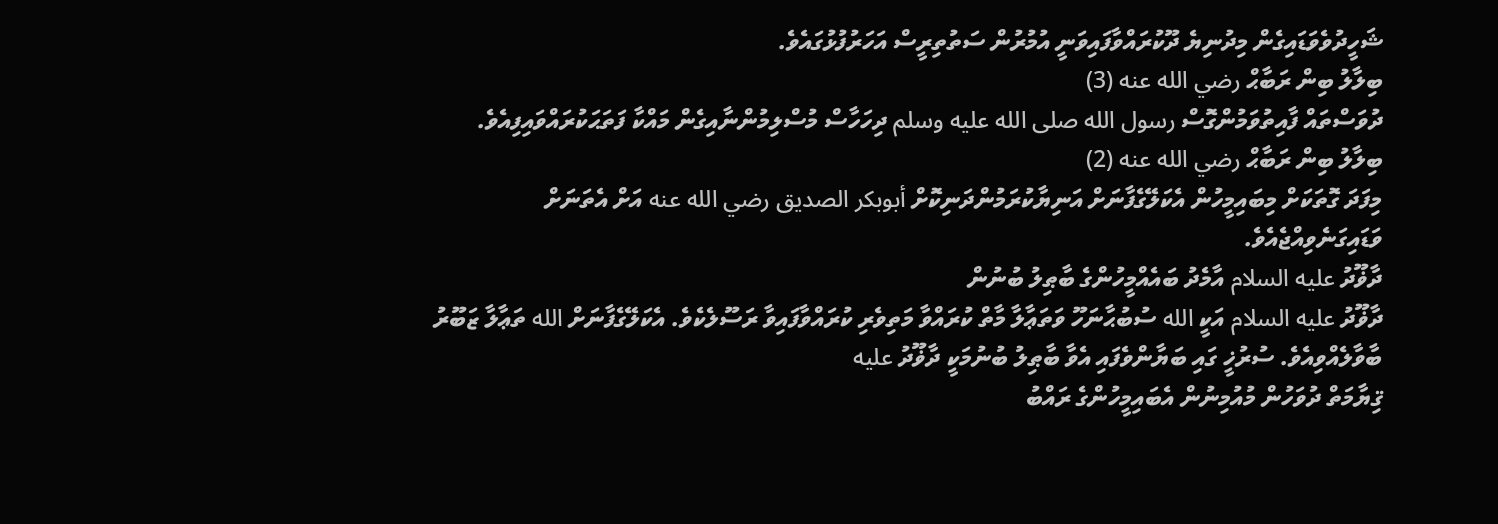ޝަހީދުވެވަޑައިގެން މިދުނިޔެ ދޫކުރައްވާފައިވަނީ އުމުރުން ސަތުތިރީސް އަހަރުފުޅުގައެވެ.
ބިލާލު ބިން ރަބާޙް رضي الله عنه (3)
ދުވަސްތައް ފާއިތުވަމުންގޮސް رسول الله صلى الله عليه وسلم ދިހަހާސް މުސްލިމުންނާއިގެން މައްކާ ފަތަޙަކުރައްވައިފިއެވެ.
ބިލާލު ބިން ރަބާޙް رضي الله عنه (2)
މިފަދަ ގޮތަކަށް މިބައިމީހުން އެކަލޭގެފާނަށް އަނިޔާކުރަމުންދަނިކޮށް أبوبكر الصديق رضي الله عنه އަށް އެތަނަށް ވަޑައިގަނެވިއްޖެއެވެ.
ދާޥޫދު عليه السلام އާމެދު ބައެއްމީހުންގެ ބާޠިލު ބުނުން
ދާޥޫދު عليه السلام އަކީ الله ސުބުޙާނަހޫ ވަތަޢާލާ މާތް ކުރައްވާ މަތިވެރި ކުރައްވާފައިވާ ރަސޫލެކެވެ. އެކަލޭގެފާނަށް الله ތަޢާލާ ޒަބޫރު ބާވާލެއްވިއެވެ. ސުރުޚީ ގައި ބަޔާންވެފައި އެވާ ބާޠިލު ބުނުމަކީ ދާޥޫދު عليه
ޤިޔާމަތް ދުވަހުން މުއުމިނުން އެބައިމީހުންގެ ރައްބު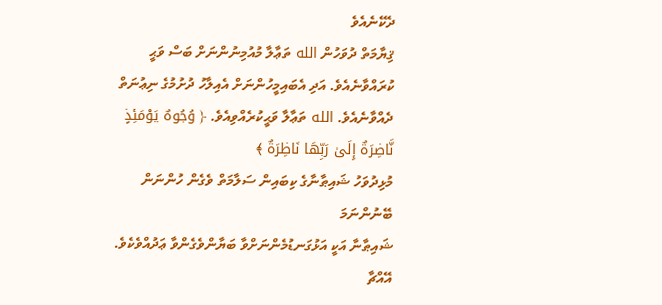ދެކޭނެއެވެ
ޤިޔާމަތް ދުވަހުން الله ތަޢާލާ މުއުމިނުންނަށް ބަސް ވަޙީ ކުރައްވާނެއެވެ. އަދި އެބައިމީހުންނަށް އެއިލާހު ދުށުމުގެ ނިޢުނަތް ދެއްވާނެއެވެ. الله ތަޢާލާ ވަޙީކުރެއްވިއެވެ. ﴿ وُجُوهٌ يَوْمَئِذٍ نَّاضِرَةٌ إِلَىٰ رَبِّهَا نَاظِرَةٌ ﴾
މުޅިދުވަހު ޝައިޠާނާގެ ކިބައިން ސަލާމަތް ވެގެން ހުންނަން ބޭނުންނަމަ
ޝައިޠާނާ އަކީ އަޅުގަނޑުމެންނަށްވާ ބަޔާންވެގެންވާ ޢަދުއްވެކެވެ. އޭއްޗާ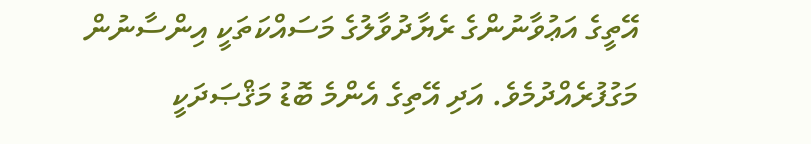އޭތީގެ އަޢުވާނުންގެ ރެޔާދުވާލުގެ މަސައްކަތަކީ އިންސާނުން މަގުފުރެއްދުމެވެ. އަދި އޭތިގެ އެންމެ ބޮޑު މަޤްޞަދަކީ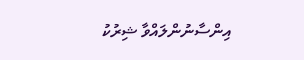އިންސާނުންލައްވާ ޝިރުކު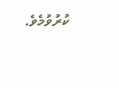ކުރުވުމެވެ.